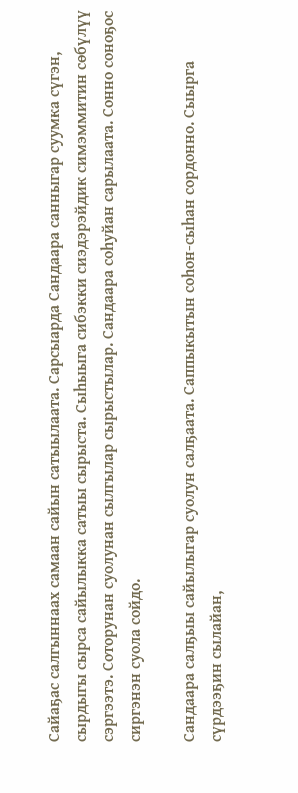Сайаҕас салгыннаах самаан сайын сатыылаата. Сарсыарда Сандаара санныгар суумка сүгэн, сырдыгы сырса сайылыкка сатыы сырыста. Сыһыыга сибэкки сиэдэрэйдик симэммитин сөбүлүү сэргээтэ. Соторунан суолунан сылгылар сырыстылар. Сандаара соһуйан сарылаата. Сонно соноҕос сиргэнэн суола сойдо.

Сандаара салҕыы сайылыгар суолун салҕаата. Саппыкытын соһон-сыһан сордонно. Сыырга сүрдээҕин сылайан,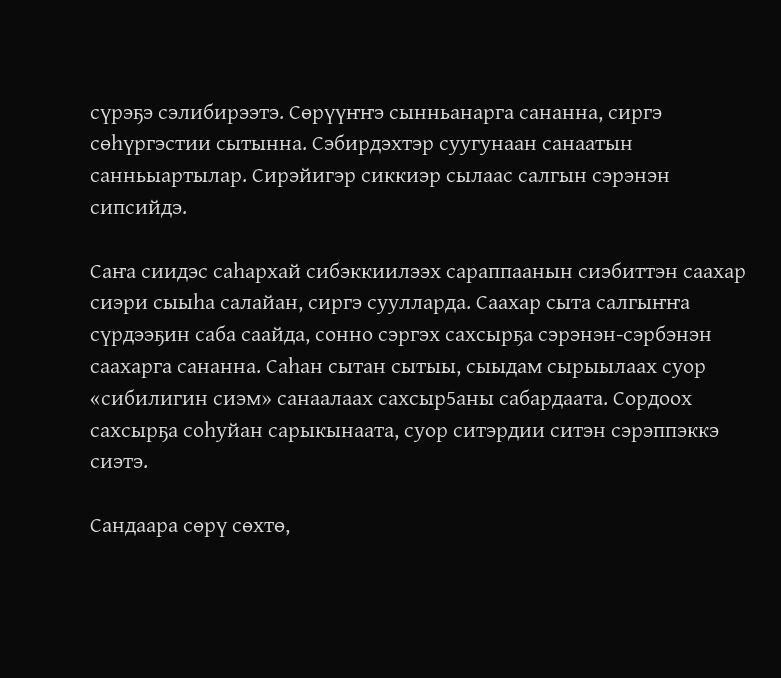сүрэҕэ сэлибирээтэ. Сөрүүҥҥэ сынньанарга сананна, сиргэ сөһүргэстии сытынна. Сэбирдэхтэр суугунаан санаатын санньыартылар. Сирэйигэр сиккиэр сылаас салгын сэрэнэн сипсийдэ.

Саҥа сиидэс саһархай сибэккиилээх сараппаанын сиэбиттэн саахар сиэри сыыһа салайан, сиргэ суулларда. Саахар сыта салгыҥҥа сүрдээҕин саба саайда, сонно сэргэх сахсырҕа сэрэнэн-сэрбэнэн саахарга сананна. Саһан сытан сытыы, сыыдам сырыылаах суор «сибилигин сиэм» санаалаах сахсыр5аны сабардаата. Сордоох сахсырҕа соһуйан сарыкынаата, суор ситэрдии ситэн сэрэппэккэ сиэтэ.

Сандаара сөрү сөхтө,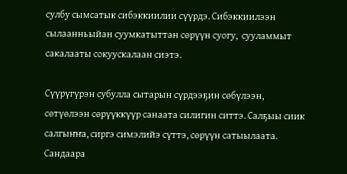сулбу сымсатык сибэккиилии сүүрдэ. Сибэккиилээн сылаанньыйан суумкатыттан сөрүүн суогу,  сууламмыт сакалааты сокуускалаан сиэтэ.

Сүүрүгүрэн субулла сытарын сүрдээҕин сөбүлээн, сөтүөлээн сөрүүккүүр санаата силигин ситтэ. Салҕыы сиик салгыҥҥа, сиргэ симэлийэ сүттэ, сөрүүн сатыылаата. Сандаара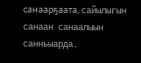санаарҕаата, сайылыгын санаан санаалыын санньыарда.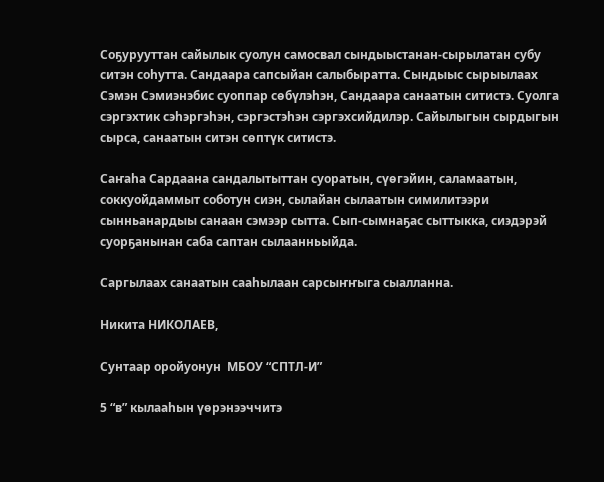Соҕурууттан сайылык суолун самосвал сындыыстанан-сырылатан субу ситэн соһутта. Сандаара сапсыйан салыбыратта. Сындыыс сырыылаах Сэмэн Сэмиэнэбис суоппар сөбүлэһэн, Сандаара санаатын ситистэ. Суолга сэргэхтик сэһэргэһэн, сэргэстэһэн сэргэхсийдилэр. Сайылыгын сырдыгын сырса, санаатын ситэн сөптүк ситистэ.

Саҥаһа Сардаана сандалытыттан суоратын, сүөгэйин, саламаатын, соккуойдаммыт соботун сиэн, сылайан сылаатын симилитээри сынньанардыы санаан сэмээр сытта. Сып-сымнаҕас сыттыкка, сиэдэрэй суорҕанынан саба саптан сылаанньыйда.

Саргылаах санаатын сааһылаан сарсыҥҥыга сыалланна.

Никита НИКОЛАЕВ,

Сунтаар оройуонун  МБОУ “СПТЛ-И”

5 “в” кылааһын үөрэнээччитэ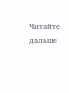Читайте дальше